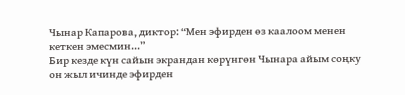Чынар Капарова, диктор: “Мен эфирден өз каалоом менен кеткен эмесмин...”
Бир кезде күн сайын экрандан көрүнгөн Чынара айым соңку он жыл ичинде эфирден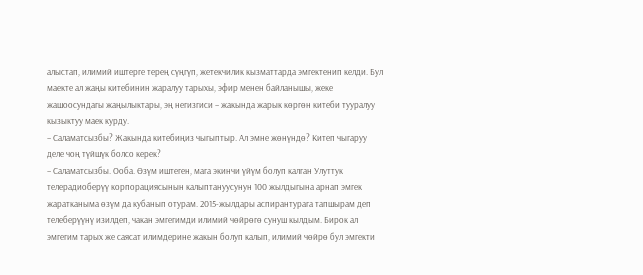алыстап, илимий иштерге терең сүңгүп, жетекчилик кызматтарда эмгектенип келди. Бул маекте ал жаңы китебинин жаралуу тарыхы, эфир менен байланышы, жеке жашоосундагы жаңылыктары, эң негизгиси – жакында жарык көргөн китеби тууралуу кызыктуу маек курду.
– Саламатсызбы? Жакында китебиңиз чыгыптыр. Ал эмне жөнүндө? Китеп чыгаруу деле чоң түйшүк болсо керек?
– Саламатсызбы. Ооба. Өзүм иштеген, мага экинчи үйүм болуп калган Улуттук телерадиоберүү корпорациясынын калыптануусунун 100 жылдыгына арнап эмгек жаратканыма өзүм да кубанып отурам. 2015-жылдары аспирантурага тапшырам деп телеберүүнү изилдеп, чакан эмгегимди илимий чөйрөгө сунуш кылдым. Бирок ал эмгегим тарых же саясат илимдерине жакын болуп калып, илимий чөйрө бул эмгекти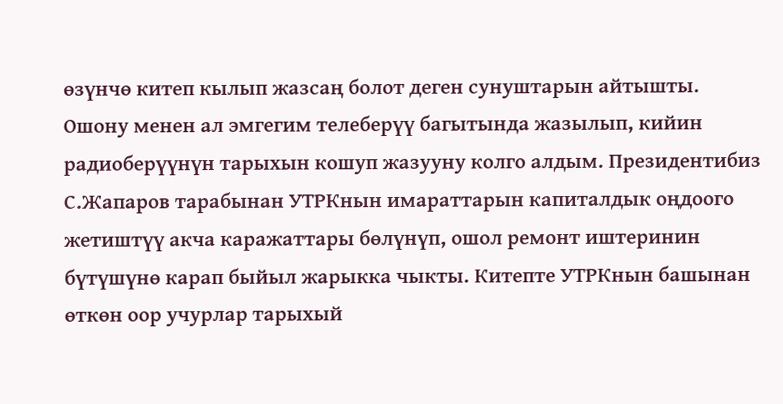өзүнчө китеп кылып жазсаң болот деген сунуштарын айтышты. Ошону менен ал эмгегим телеберүү багытында жазылып, кийин радиоберүүнүн тарыхын кошуп жазууну колго алдым. Президентибиз С.Жапаров тарабынан УТРКнын имараттарын капиталдык оңдоого жетиштүү акча каражаттары бөлүнүп, ошол ремонт иштеринин бүтүшүнө карап быйыл жарыкка чыкты. Китепте УТРКнын башынан өткөн оор учурлар тарыхый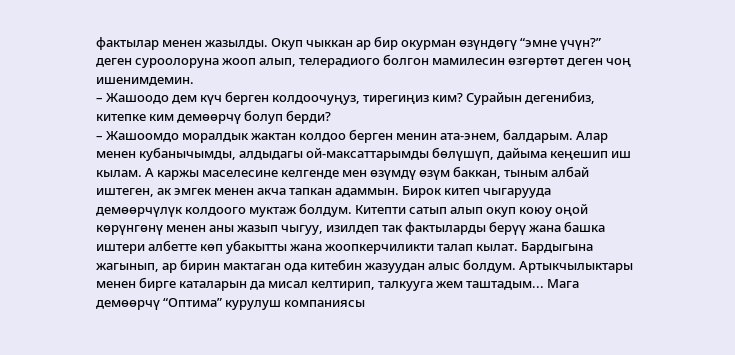фактылар менен жазылды. Окуп чыккан ар бир окурман өзүндөгү “эмне үчүн?” деген суроолоруна жооп алып, телерадиого болгон мамилесин өзгөртөт деген чоң ишенимдемин.
– Жашоодо дем күч берген колдоочуңуз, тирегиңиз ким? Сурайын дегенибиз, китепке ким демөөрчү болуп берди?
– Жашоомдо моралдык жактан колдоо берген менин ата-энем, балдарым. Алар менен кубанычымды, алдыдагы ой-максаттарымды бөлүшүп, дайыма кеңешип иш кылам. А каржы маселесине келгенде мен өзүмдү өзүм баккан, тыным албай иштеген, ак эмгек менен акча тапкан адаммын. Бирок китеп чыгарууда демөөрчүлүк колдоого муктаж болдум. Китепти сатып алып окуп коюу оңой көрүнгөнү менен аны жазып чыгуу, изилдеп так фактыларды берүү жана башка иштери албетте көп убакытты жана жоопкерчиликти талап кылат. Бардыгына жагынып, ар бирин мактаган ода китебин жазуудан алыс болдум. Артыкчылыктары менен бирге каталарын да мисал келтирип, талкууга жем таштадым... Мага демөөрчү “Оптима” курулуш компаниясы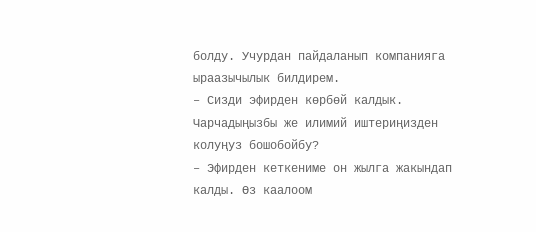болду. Учурдан пайдаланып компанияга ыраазычылык билдирем.
– Сизди эфирден көрбөй калдык. Чарчадыңызбы же илимий иштериңизден колуңуз бошобойбу?
– Эфирден кеткениме он жылга жакындап калды. Өз каалоом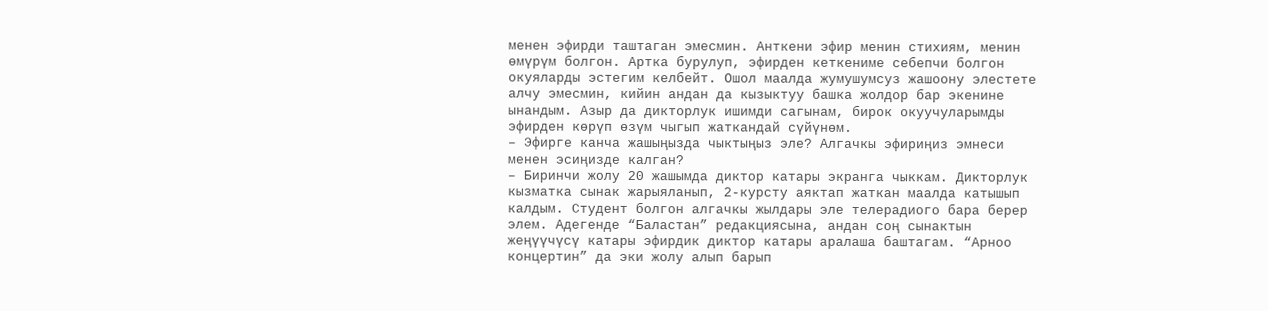менен эфирди таштаган эмесмин. Анткени эфир менин стихиям, менин өмүрүм болгон. Артка бурулуп, эфирден кеткениме себепчи болгон окуяларды эстегим келбейт. Ошол маалда жумушумсуз жашоону элестете алчу эмесмин, кийин андан да кызыктуу башка жолдор бар экенине ынандым. Азыр да дикторлук ишимди сагынам, бирок окуучуларымды эфирден көрүп өзүм чыгып жаткандай сүйүнөм.
– Эфирге канча жашыңызда чыктыңыз эле? Алгачкы эфириңиз эмнеси менен эсиңизде калган?
– Биринчи жолу 20 жашымда диктор катары экранга чыккам. Дикторлук кызматка сынак жарыяланып, 2-курсту аяктап жаткан маалда катышып калдым. Студент болгон алгачкы жылдары эле телерадиого бара берер элем. Адегенде “Баластан” редакциясына, андан соң сынактын жеңүүчүсү катары эфирдик диктор катары аралаша баштагам. “Арноо концертин” да эки жолу алып барып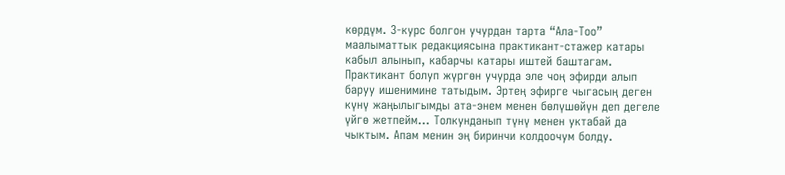көрдүм. 3-курс болгон учурдан тарта “Ала-Тоо” маалыматтык редакциясына практикант-стажер катары кабыл алынып, кабарчы катары иштей баштагам. Практикант болуп жүргөн учурда эле чоң эфирди алып баруу ишенимине татыдым. Эртең эфирге чыгасың деген күнү жаңылыгымды ата-энем менен бөлүшөйүн деп дегеле үйгө жетпейм... Толкунданып түнү менен уктабай да чыктым. Апам менин эң биринчи колдоочум болду.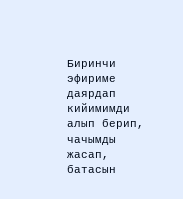Биринчи эфириме даярдап кийимимди алып берип, чачымды жасап, батасын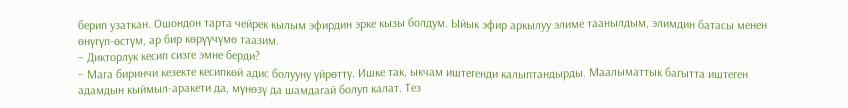берип узаткан. Ошондон тарта чейрек кылым эфирдин эрке кызы болдум. Ыйык эфир аркылуу элиме таанылдым, элимдин батасы менен өнүгүп-өстүм, ар бир көрүүчүмө таазим.
– Дикторлук кесип сизге эмне берди?
– Мага биринчи кезекте кесипкөй адис болууну үйрөттү. Ишке так, ыкчам иштегенди калыптандырды. Маалыматтык багытта иштеген адамдын кыймыл-аракети да, мүнөзү да шамдагай болуп калат. Тез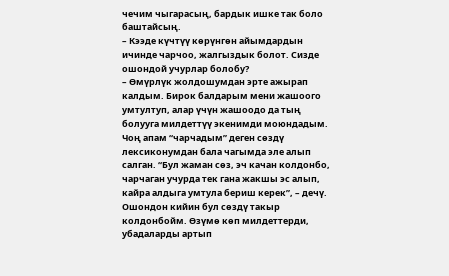чечим чыгарасың, бардык ишке так боло баштайсың.
– Кээде күчтүү көрүнгөн айымдардын ичинде чарчоо, жалгыздык болот. Сизде ошондой учурлар болобу?
– Өмүрлүк жолдошумдан эрте ажырап калдым. Бирок балдарым мени жашоого умтултуп, алар үчүн жашоодо да тың болууга милдеттүү экенимди моюндадым. Чоң апам “чарчадым” деген сөздү лексиконумдан бала чагымда эле алып салган. “Бул жаман сөз, эч качан колдонбо, чарчаган учурда тек гана жакшы эс алып, кайра алдыга умтула бериш керек”, – дечү. Ошондон кийин бул сөздү такыр колдонбойм. Өзүмө көп милдеттерди, убадаларды артып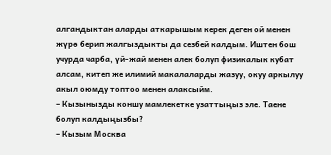алгандыктан аларды аткарышым керек деген ой менен жүрө берип жалгыздыкты да сезбей калдым. Иштен бош учурда чарба, үй-жай менен алек болуп физикалык кубат алсам, китеп же илимий макалаларды жазуу, окуу аркылуу акыл оюмду топтоо менен алаксыйм.
– Кызынызды коншу мамлекетке узаттыңыз эле. Таене болуп калдыңызбы?
– Кызым Москва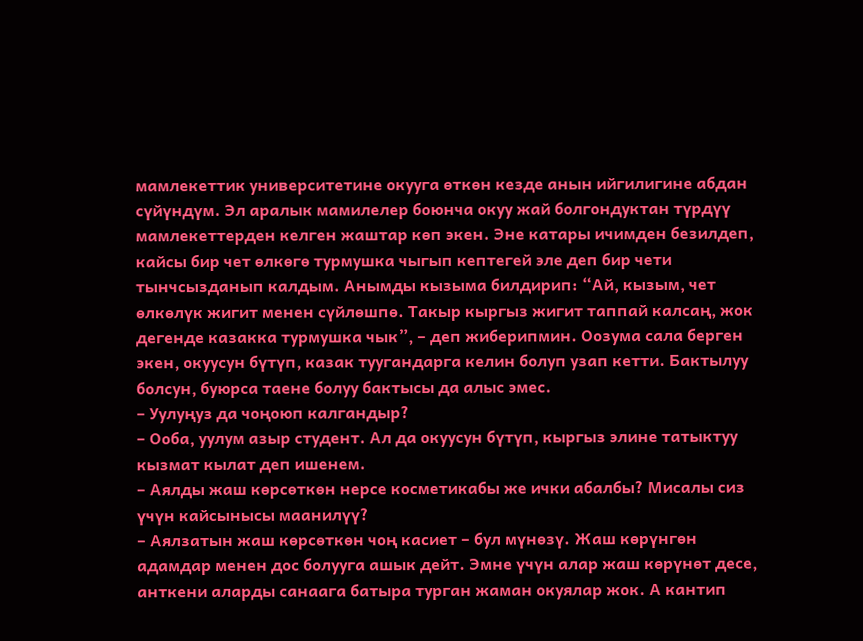мамлекеттик университетине окууга өткөн кезде анын ийгилигине абдан сүйүндүм. Эл аралык мамилелер боюнча окуу жай болгондуктан түрдүү мамлекеттерден келген жаштар көп экен. Эне катары ичимден безилдеп, кайсы бир чет өлкөгө турмушка чыгып кептегей эле деп бир чети тынчсызданып калдым. Анымды кызыма билдирип: “Ай, кызым, чет өлкөлүк жигит менен сүйлөшпө. Такыр кыргыз жигит таппай калсаң, жок дегенде казакка турмушка чык”, – деп жиберипмин. Оозума сала берген экен, окуусун бүтүп, казак туугандарга келин болуп узап кетти. Бактылуу болсун, буюрса таене болуу бактысы да алыс эмес.
– Уулуңуз да чоңоюп калгандыр?
– Ооба, уулум азыр студент. Ал да окуусун бүтүп, кыргыз элине татыктуу кызмат кылат деп ишенем.
– Аялды жаш көрсөткөн нерсе косметикабы же ички абалбы? Мисалы сиз үчүн кайсынысы маанилүү?
– Аялзатын жаш көрсөткөн чоң касиет – бул мүнөзү. Жаш көрүнгөн адамдар менен дос болууга ашык дейт. Эмне үчүн алар жаш көрүнөт десе, анткени аларды санаага батыра турган жаман окуялар жок. А кантип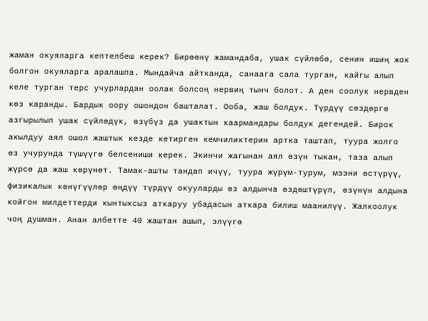жаман окуяларга кептелбеш керек? Бирөөнү жамандаба, ушак сүйлөбө, сенин ишиң жок болгон окуяларга аралашпа. Мындайча айтканда, санаага сала турган, кайгы алып келе турган терс учурлардан оолак болсоң нервиң тынч болот. А ден соолук нервден көз каранды. Бардык оору ошондон башталат. Ооба, жаш болдук. Түрдүү сөздөргө азгырылып ушак сүйлөдүк, өзүбүз да ушактын каармандары болдук дегендей. Бирок акылдуу аял ошол жаштык кезде кетирген кемчиликтерин артка таштап, туура жолго өз учурунда түшүүгө белсениши керек. Экинчи жагынан аял өзүн тыкан, таза алып жүрсө да жаш көрүнөт. Тамак-ашты тандап ичүү, туура жүрүм-турум, мээни өстүрүү, физикалык көнүгүүлөр өңдүү түрдүү окууларды өз алдынча өздөштүрүп, өзүнүн алдына койгон милдеттерди кынтыксыз аткаруу убадасын аткара билиш маанилүү. Жалкоолук чоң душман. Анан албетте 40 жаштан ашып, элүүгө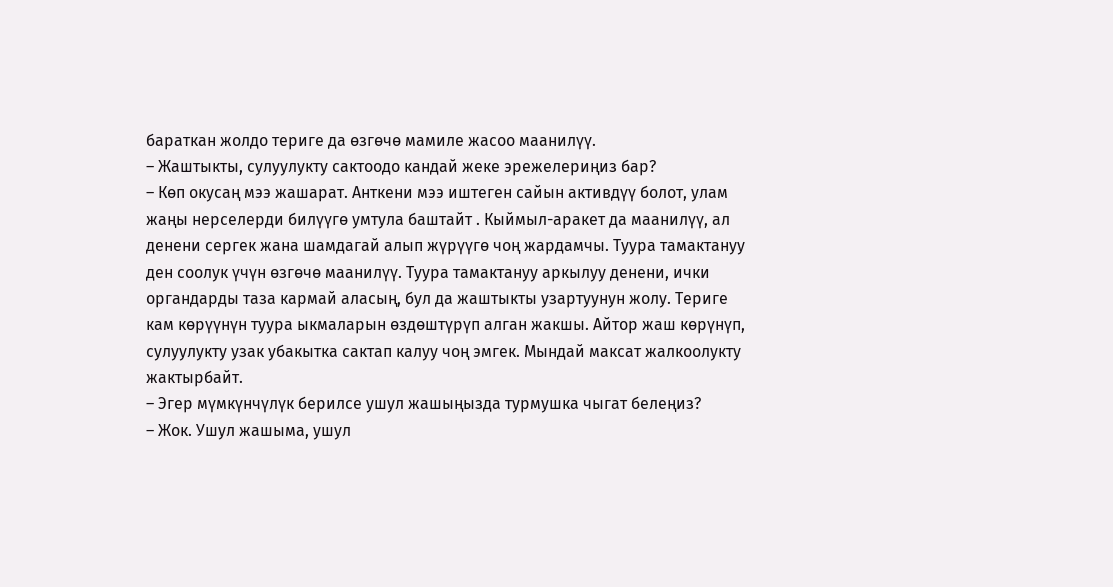бараткан жолдо териге да өзгөчө мамиле жасоо маанилүү.
– Жаштыкты, сулуулукту сактоодо кандай жеке эрежелериңиз бар?
– Көп окусаң мээ жашарат. Анткени мээ иштеген сайын активдүү болот, улам жаңы нерселерди билүүгө умтула баштайт . Кыймыл-аракет да маанилүү, ал денени сергек жана шамдагай алып жүрүүгө чоң жардамчы. Туура тамактануу ден соолук үчүн өзгөчө маанилүү. Туура тамактануу аркылуу денени, ички органдарды таза кармай аласың, бул да жаштыкты узартуунун жолу. Териге кам көрүүнүн туура ыкмаларын өздөштүрүп алган жакшы. Айтор жаш көрүнүп, сулуулукту узак убакытка сактап калуу чоң эмгек. Мындай максат жалкоолукту жактырбайт.
– Эгер мүмкүнчүлүк берилсе ушул жашыңызда турмушка чыгат белеңиз?
– Жок. Ушул жашыма, ушул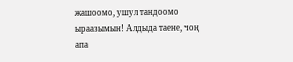жашоомо, ушул тандоомо ыраазымын! Алдыда таене, чоң апа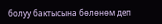болуу бактысына бөлөнөм деп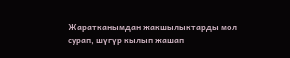Жаратканымдан жакшылыктарды мол сурап, шүгүр кылып жашап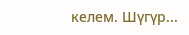келем. Шүгүр...